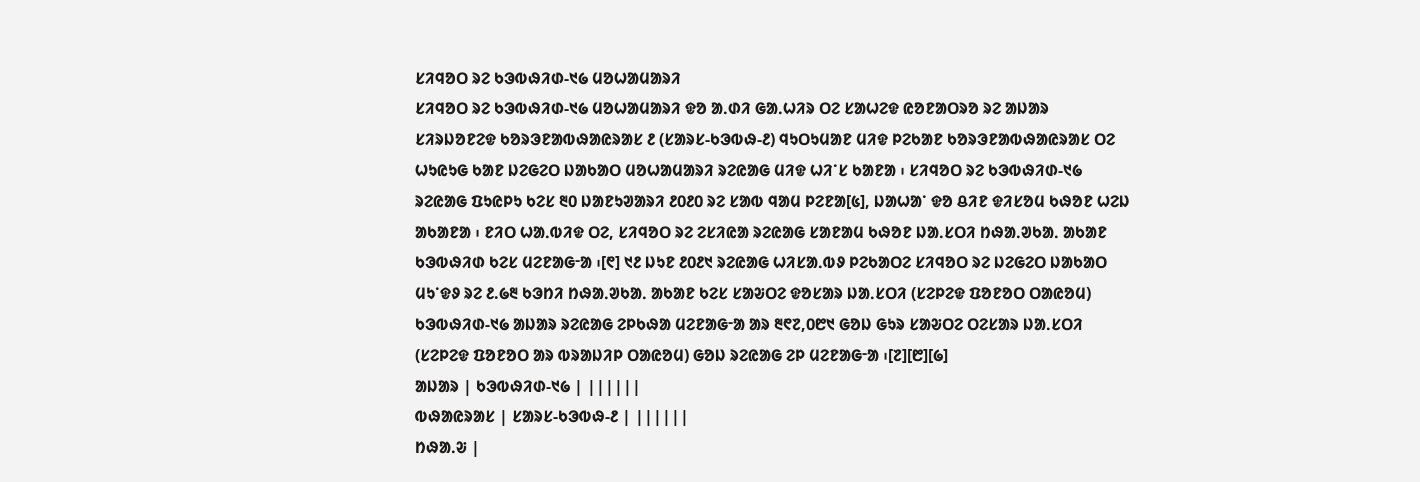ᱥᱤᱧᱚᱛ ᱨᱮ ᱠᱳᱵᱷᱤᱰ-᱑᱙ ᱢᱚᱦᱟᱢᱟᱨᱤ
ᱥᱤᱧᱚᱛ ᱨᱮ ᱠᱳᱵᱷᱤᱰ-᱑᱙ ᱢᱚᱦᱟᱢᱟᱨᱤ ᱫᱚ ᱟᱹᱰᱤ ᱜᱟᱹᱦᱤᱨ ᱛᱮ ᱥᱟᱦᱮᱫ ᱭᱚᱱᱟᱛᱨᱚ ᱨᱮ ᱟᱡᱟᱨ ᱥᱤᱨᱡᱚᱱᱮᱫ ᱠᱚᱨᱳᱱᱟᱵᱷᱟᱭᱨᱟᱥ ᱒ (ᱥᱟᱨᱥ-ᱠᱳᱵᱷ-᱒) ᱧᱩᱛᱩᱢᱟᱱ ᱢᱤᱫ ᱞᱮᱠᱟᱱ ᱠᱚᱨᱳᱱᱟᱵᱷᱟᱭᱨᱟᱥ ᱛᱮ ᱦᱩᱭᱩᱜ ᱠᱟᱱ ᱡᱮᱜᱮᱛ ᱡᱟᱠᱟᱛ ᱢᱚᱦᱟᱢᱟᱨᱤ ᱨᱮᱭᱟᱜ ᱢᱤᱫ ᱦᱤᱸᱥ ᱠᱟᱱᱟ ᱾ ᱥᱤᱧᱚᱛ ᱨᱮ ᱠᱳᱵᱷᱤᱰ-᱑᱙ ᱨᱮᱭᱟᱜ ᱯᱩᱭᱞᱩ ᱠᱮᱥ ᱓᱐ ᱡᱟᱱᱩᱣᱟᱨᱤ ᱒᱐᱒᱐ ᱨᱮ ᱥᱟᱵ ᱧᱟᱢ ᱞᱮᱱᱟ[᱕], ᱡᱟᱦᱟᱸ ᱫᱚ ᱪᱤᱱ ᱫᱤᱥᱚᱢ ᱠᱷᱚᱱ ᱦᱮᱡ ᱟᱠᱟᱱᱟ ᱾ ᱱᱤᱛ ᱦᱟᱹᱵᱤᱫ ᱛᱮ, ᱥᱤᱧᱚᱛ ᱨᱮ ᱮᱥᱤᱭᱟ ᱨᱮᱭᱟᱜ ᱥᱟᱱᱟᱢ ᱠᱷᱚᱱ ᱡᱟᱹᱥᱛᱤ ᱴᱷᱟᱹᱣᱠᱟᱹ ᱟᱠᱟᱱ ᱠᱳᱵᱷᱤᱰ ᱠᱮᱥ ᱢᱮᱱᱟᱜᱼᱟ ᱾[᱖] ᱑᱒ ᱡᱩᱱ ᱒᱐᱒᱑ ᱨᱮᱭᱟᱜ ᱦᱤᱥᱟᱹᱵᱽ ᱞᱮᱠᱟᱛᱮ ᱥᱤᱧᱚᱛ ᱨᱮ ᱡᱮᱜᱮᱛ ᱡᱟᱠᱟᱛ ᱢᱩᱸᱫᱽ ᱨᱮ ᱒.᱙᱓ ᱠᱳᱴᱤ ᱴᱷᱟᱹᱣᱠᱟᱹ ᱟᱠᱟᱱ ᱠᱮᱥ ᱥᱟᱶᱛᱮ ᱫᱚᱥᱟᱨ ᱡᱟᱹᱥᱛᱤ (ᱥᱮᱞᱮᱫ ᱯᱚᱱᱚᱛ ᱛᱟᱭᱚᱢ) ᱠᱳᱵᱷᱤᱰ-᱑᱙ ᱟᱡᱟᱨ ᱨᱮᱭᱟᱜ ᱮᱞᱠᱷᱟ ᱢᱮᱱᱟᱜᱼᱟ ᱟᱨ ᱓᱖᱗,᱐᱘᱑ ᱜᱚᱡ ᱜᱩᱨ ᱥᱟᱶᱛᱮ ᱛᱮᱥᱟᱨ ᱡᱟᱹᱥᱛᱤ (ᱥᱮᱞᱮᱫ ᱯᱚᱱᱚᱛ ᱟᱨ ᱵᱨᱟᱡᱤᱞ ᱛᱟᱭᱚᱢ) ᱜᱚᱡ ᱨᱮᱭᱟᱜ ᱮᱞ ᱢᱮᱱᱟᱜᱼᱟ ᱾[᱗][᱘][᱙]
ᱟᱡᱟᱨ | ᱠᱳᱵᱷᱤᱰ-᱑᱙ | ||||||
ᱵᱷᱟᱭᱨᱟᱥ | ᱥᱟᱨᱥ-ᱠᱳᱵᱷ-᱒ | ||||||
ᱴᱷᱟᱹᱶ |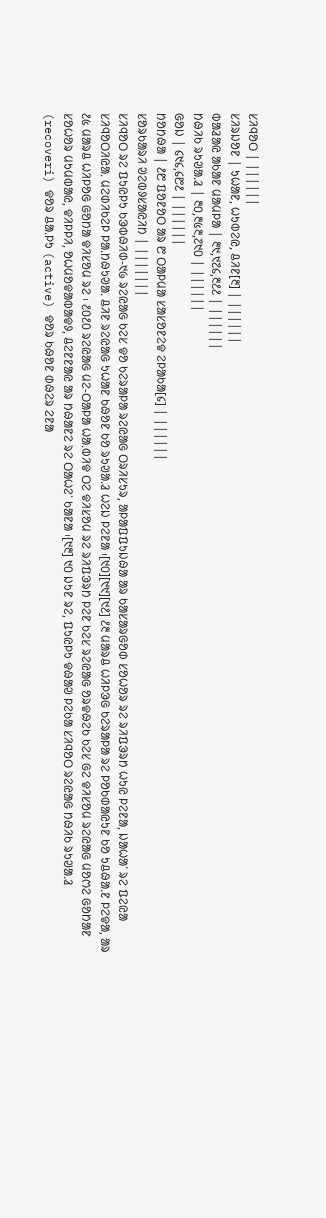ᱥᱤᱧᱚᱛ | ||||||
ᱥᱤᱨᱡᱚᱱ | ᱩᱦᱟᱱ, ᱦᱩᱵᱮᱭ, ᱪᱤᱱ[᱓] | ||||||
ᱵᱟᱲᱟᱭ ᱟᱠᱟᱱ ᱢᱟᱢᱞᱟ | ᱓᱑,᱑᱗᱔,᱓᱒᱒ | ||||||
ᱴᱷᱤᱠ ᱨᱩᱣᱟᱹᱲ | ᱓᱐,᱓᱕᱓,᱗᱑᱐ | ||||||
ᱜᱚᱡ | ᱔᱑᱔,᱔᱘᱒ | ||||||
ᱴᱚᱴᱷᱟ | ᱒᱘ ᱯᱚᱱᱚᱛ ᱟᱨ ᱘ ᱛᱟᱞᱢᱟ ᱥᱟᱥᱚᱱᱮᱫ ᱮᱞᱟᱠᱟ[᱔] | ||||||
ᱥᱚᱨᱠᱟᱨᱤ ᱣᱮᱵᱽᱥᱟᱭᱤᱴ | |||||||
ᱥᱤᱧᱚᱛ ᱨᱮ ᱯᱩᱭᱞᱩ ᱠᱳᱵᱷᱤᱰ-᱑᱙ ᱨᱮᱭᱟᱜ ᱠᱮᱥ ᱫᱚ ᱠᱮᱨᱟᱞᱟ ᱨᱮᱭᱟᱜ ᱛᱨᱤᱥᱩᱨ, ᱟᱞᱟᱯᱯᱩᱡᱷᱟ ᱟᱨ ᱠᱟᱥᱟᱨᱜᱚᱰ ᱥᱚᱦᱚᱨ ᱨᱮ ᱨᱤᱯᱳᱨᱴ ᱦᱩᱭ ᱞᱮᱱᱟ, ᱡᱟᱦᱟᱸ ᱨᱮ ᱯᱮᱭᱟ ᱥᱤᱧᱚᱛᱤᱭᱟᱹ ᱢᱮᱰᱤᱠᱮᱞ ᱞᱟᱹᱴᱷᱩᱣᱟᱹ ᱪᱤᱱ ᱨᱮᱭᱟᱜ ᱩᱦᱟᱱ ᱠᱷᱚᱱ ᱠᱚ ᱨᱩᱣᱟᱹᱲ ᱦᱮᱡ ᱞᱮᱱᱟ ᱾[᱑᱐][᱑᱑][᱑᱒] ᱒᱓ ᱢᱟᱨᱪ ᱦᱤᱞᱳᱜ ᱠᱮᱨᱟᱞᱟ ᱨᱮ ᱞᱚᱠᱰᱟᱭᱩᱱ ᱠᱚ ᱩᱪᱷᱟᱹᱱ ᱞᱮᱫᱟ, ᱟᱨ ᱒᱕ ᱢᱟᱨᱪ ᱦᱤᱞᱚᱜ ᱜᱚᱴᱟ ᱫᱤᱥᱚᱢ ᱨᱮ ᱾ ᱒᱐᱒᱐ ᱨᱮᱭᱟᱜ ᱢᱮ-ᱛᱟᱞᱟ ᱦᱟᱹᱵᱤᱫ ᱛᱮ ᱫᱤᱥᱚᱢ ᱨᱮ ᱨᱤᱯᱳᱨᱴ ᱞᱮᱱ ᱠᱮᱥ ᱨᱮᱭᱟᱜ ᱚᱨᱫᱷᱮᱠ ᱠᱮᱥ ᱜᱮ ᱫᱤᱥᱚᱢ ᱨᱮᱭᱟᱜ ᱢᱚᱬᱮ ᱜᱚᱴᱟᱱ ᱥᱚᱦᱚᱨ ᱢᱩᱢᱵᱟᱭ, ᱫᱤᱞᱞᱤ, ᱚᱦᱢᱚᱫᱟᱵᱟᱫᱽ, ᱪᱮᱱᱱᱟᱭ ᱟᱨ ᱴᱷᱟᱱᱮ ᱨᱮ ᱛᱟᱦᱮᱸ ᱠᱟᱱᱟ ᱾[᱑᱓] ᱑᱐ ᱡᱩᱱ ᱨᱮ, ᱯᱩᱭᱞᱩ ᱫᱷᱟᱣ ᱞᱮᱠᱟ ᱥᱤᱧᱚᱛ ᱨᱮᱭᱟᱜ ᱴᱷᱤᱠ ᱨᱩᱣᱟᱹᱲ (recoveri) ᱫᱚᱨ ᱪᱟᱹᱞᱩ (active) ᱫᱚᱨ ᱠᱷᱚᱱ ᱰᱷᱮᱨ ᱮᱱᱟ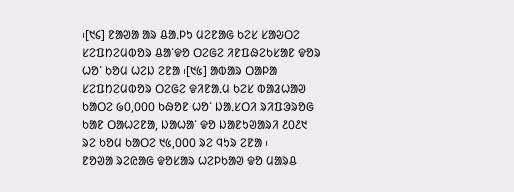᱾[᱑᱔] ᱱᱟᱣᱟ ᱟᱨ ᱪᱟᱹᱞᱩ ᱢᱮᱱᱟᱜ ᱠᱮᱥ ᱥᱟᱶᱛᱮ ᱥᱮᱯᱴᱮᱢᱵᱚᱨ ᱪᱟᱸᱫᱚ ᱛᱮᱜᱮ ᱤᱱᱯᱷᱮᱠᱥᱟᱱ ᱫᱚᱨ ᱦᱚᱸ ᱠᱚᱢ ᱦᱮᱡ ᱮᱱᱟ ᱾[᱑᱕] ᱟᱵᱟᱨ ᱛᱟᱞᱟ ᱥᱮᱯᱴᱮᱢᱵᱚᱨ ᱛᱮᱜᱮ ᱫᱤᱱᱟᱹᱢ ᱠᱮᱥ ᱵᱟᱲᱦᱟᱣ ᱠᱟᱛᱮ ᱙᱐,᱐᱐᱐ ᱠᱷᱚᱱ ᱦᱚᱸ ᱡᱟᱹᱥᱛᱤ ᱨᱤᱯᱳᱨᱚᱜ ᱠᱟᱱ ᱛᱟᱦᱮᱱᱟ, ᱡᱟᱦᱟᱸ ᱫᱚ ᱡᱟᱱᱩᱣᱟᱨᱤ ᱒᱐᱒᱑ ᱨᱮ ᱠᱚᱢ ᱠᱟᱛᱮ ᱑᱕,᱐᱐᱐ ᱨᱮ ᱧᱩᱨ ᱮᱱᱟ ᱾
ᱱᱚᱣᱟ ᱨᱮᱭᱟᱜ ᱫᱚᱥᱟᱨ ᱦᱮᱞᱠᱟᱣ ᱫᱚ ᱢᱟᱨᱪ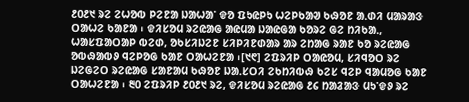᱒᱐᱒᱑ ᱨᱮ ᱮᱦᱚᱵ ᱞᱮᱱᱟ ᱡᱟᱦᱟᱸ ᱫᱚ ᱯᱩᱭᱞᱩ ᱦᱮᱞᱠᱟᱣ ᱠᱷᱚᱱ ᱟᱹᱰᱤ ᱢᱟᱨᱟᱝ ᱛᱟᱦᱮ ᱠᱟᱱᱟ ᱾ ᱫᱤᱥᱚᱢ ᱨᱮᱭᱟᱜ ᱟᱭᱢᱟ ᱡᱟᱭᱜᱟ ᱠᱚᱨᱮ ᱜᱮ ᱴᱤᱠᱟᱹ, ᱦᱟᱥᱯᱟᱛᱟᱞ ᱵᱮᱰ, ᱚᱠᱥᱤᱡᱮᱱ ᱥᱤᱞᱤᱱᱰᱟᱨ ᱟᱨ ᱮᱴᱟᱜ ᱨᱟᱱ ᱠᱚ ᱨᱮᱭᱟᱜ ᱚᱵᱷᱟᱵᱽ ᱧᱮᱞᱚᱜ ᱠᱟᱱ ᱛᱟᱦᱮᱱᱟ ᱾[᱑᱖] ᱮᱯᱨᱤᱞ ᱛᱟᱭᱚᱢ, ᱥᱤᱧᱚᱛ ᱨᱮ ᱡᱮᱜᱮᱛ ᱨᱮᱭᱟᱜ ᱥᱟᱱᱟᱢ ᱠᱷᱚᱱ ᱡᱟᱹᱥᱛᱤ ᱮᱠᱴᱤᱵᱷ ᱠᱮᱥ ᱧᱮᱞ ᱧᱟᱢᱚᱜ ᱠᱟᱱ ᱛᱟᱦᱮᱱᱟ ᱾ ᱓᱐ ᱮᱯᱨᱤᱞ ᱒᱐᱒᱑ ᱨᱮ, ᱫᱤᱥᱚᱢ ᱨᱮᱭᱟᱜ ᱒᱔ ᱴᱟᱲᱟᱝ ᱢᱩᱸᱫᱽ ᱨᱮ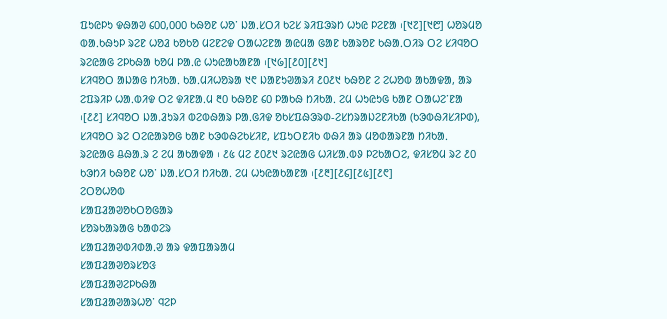ᱯᱩᱭᱞᱩ ᱫᱷᱟᱣ ᱔᱐᱐,᱐᱐᱐ ᱠᱷᱚᱱ ᱦᱚᱸ ᱡᱟᱹᱥᱛᱤ ᱠᱮᱥ ᱨᱤᱯᱳᱨᱴ ᱦᱩᱭ ᱞᱮᱱᱟ ᱾[᱑᱗][᱑᱘] ᱦᱚᱨᱢᱚ ᱵᱟᱹᱠᱷᱩᱞ ᱨᱮᱱ ᱦᱚᱲ ᱠᱚᱠᱚ ᱢᱮᱱᱮᱫ ᱛᱟᱦᱮᱱᱟ ᱟᱭᱢᱟ ᱜᱟᱱ ᱠᱟᱨᱚᱱ ᱠᱷᱟᱹᱛᱤᱨ ᱛᱮ ᱥᱤᱧᱚᱛ ᱨᱮᱭᱟᱜ ᱮᱞᱠᱷᱟ ᱠᱚᱢ ᱞᱟᱹᱭ ᱦᱩᱭᱟᱠᱟᱱᱟ ᱾[᱑᱙][᱒᱐][᱒᱑]
ᱥᱤᱧᱚᱛ ᱟᱡᱟᱜ ᱴᱤᱠᱟᱹ ᱠᱟᱹᱢᱤᱦᱚᱨᱟ ᱑᱖ ᱡᱟᱱᱩᱣᱟᱨᱤ ᱒᱐᱒᱑ ᱠᱷᱚᱱ ᱮ ᱮᱦᱚᱵ ᱟᱠᱟᱫᱟ, ᱟᱨ ᱮᱯᱨᱤᱞ ᱦᱟᱹᱵᱤᱫ ᱛᱮ ᱫᱤᱱᱟᱹᱢ ᱓᱐ ᱠᱷᱚᱱ ᱔᱐ ᱞᱟᱠᱷ ᱴᱤᱠᱟᱹ ᱮᱢ ᱦᱩᱭᱩᱜ ᱠᱟᱱ ᱛᱟᱦᱮᱸᱱᱟ ᱾[᱒᱒] ᱥᱤᱧᱚᱛ ᱡᱟᱹᱲᱩᱨᱤ ᱵᱮᱵᱷᱟᱨ ᱞᱟᱹᱜᱤᱫ ᱚᱠᱥᱯᱷᱳᱨᱰ-ᱮᱥᱴᱨᱟᱡᱮᱱᱤᱠᱟ (ᱠᱳᱵᱷᱤᱥᱤᱞᱰ), ᱥᱤᱧᱚᱛ ᱨᱮ ᱛᱮᱭᱟᱨᱚᱜ ᱠᱟᱱ ᱠᱳᱵᱷᱮᱠᱥᱤᱱ, ᱥᱯᱩᱛᱱᱤᱠ ᱵᱷᱤ ᱟᱨ ᱢᱚᱰᱟᱨᱱᱟ ᱴᱤᱠᱟᱹ ᱨᱮᱭᱟᱜ ᱪᱷᱟᱹᱨ ᱮ ᱮᱢ ᱟᱠᱟᱫᱟ ᱾ ᱒᱕ ᱢᱮ ᱒᱐᱒᱑ ᱨᱮᱭᱟᱜ ᱦᱤᱥᱟᱹᱵᱽ ᱞᱮᱠᱟᱛᱮ, ᱫᱤᱥᱚᱢ ᱨᱮ ᱒᱐ ᱠᱳᱴᱤ ᱠᱷᱚᱱ ᱦᱚᱸ ᱡᱟᱹᱥᱛᱤ ᱴᱤᱠᱟᱹ ᱮᱢ ᱦᱩᱭᱟᱠᱟᱱᱟ ᱾[᱒᱓][᱒᱔][᱒᱕][᱒᱖]
ᱮᱛᱚᱦᱚᱵ
ᱥᱟᱯᱲᱟᱣᱚᱠᱛᱚᱜᱟᱨ
ᱥᱚᱨᱠᱟᱨᱟᱜ ᱠᱟᱰᱮᱨ
ᱥᱟᱯᱲᱟᱣᱵᱤᱰᱟᱹᱣ ᱟᱨ ᱫᱟᱯᱟᱨᱟᱢ
ᱥᱟᱯᱲᱟᱣᱚᱨᱥᱚᱝ
ᱥᱟᱯᱲᱟᱣᱮᱞᱠᱷᱟ
ᱥᱟᱯᱲᱟᱣᱟᱨᱦᱚᱸ ᱧᱮᱞ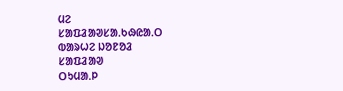ᱢᱮ
ᱥᱟᱯᱲᱟᱣᱥᱟᱹᱠᱷᱭᱟᱹᱛ
ᱵᱟᱨᱦᱮ ᱡᱚᱱᱚᱲ
ᱥᱟᱯᱲᱟᱣ
ᱛᱩᱢᱟᱹᱞ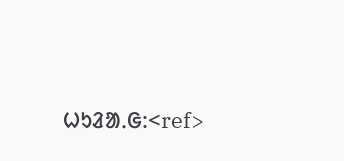ᱦᱩᱲᱟᱹᱜ:<ref>